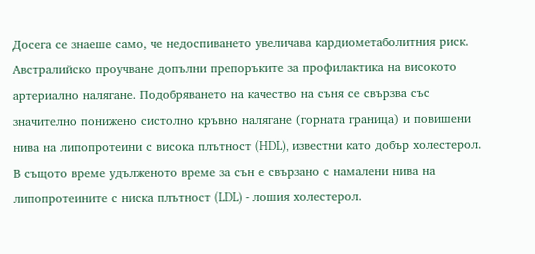Досега се знаеше само, че недоспиването увеличава кардиометаболитния риск.
Австралийско проучване допълни препоръките за профилактика на високото артериално налягане. Подобряването на качество на съня се свързва със значително понижено систолно кръвно налягане (горната граница) и повишени нива на липопротеини с висока плътност (HDL), известни като добър холестерол. В същото време удълженото време за сън е свързано с намалени нива на липопротеините с ниска плътност (LDL) - лошия холестерол.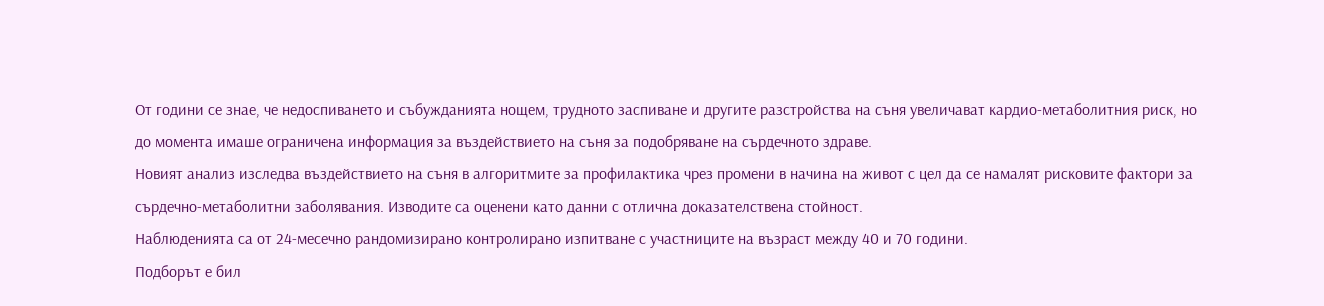От години се знае, че недоспиването и събужданията нощем, трудното заспиване и другите разстройства на съня увеличават кардио-метаболитния риск, но до момента имаше ограничена информация за въздействието на съня за подобряване на сърдечното здраве.
Новият анализ изследва въздействието на съня в алгоритмите за профилактика чрез промени в начина на живот с цел да се намалят рисковите фактори за сърдечно-метаболитни заболявания. Изводите са оценени като данни с отлична доказателствена стойност.
Наблюденията са от 24-месечно рандомизирано контролирано изпитване с участниците на възраст между 40 и 70 години.
Подборът е бил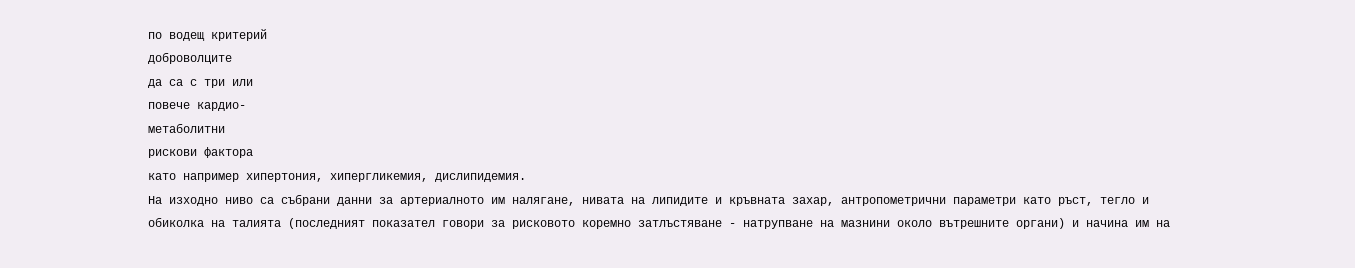по водещ критерий
доброволците
да са с три или
повече кардио-
метаболитни
рискови фактора
като например хипертония, хипергликемия, дислипидемия.
На изходно ниво са събрани данни за артериалното им налягане, нивата на липидите и кръвната захар, антропометрични параметри като ръст, тегло и обиколка на талията (последният показател говори за рисковото коремно затлъстяване - натрупване на мазнини около вътрешните органи) и начина им на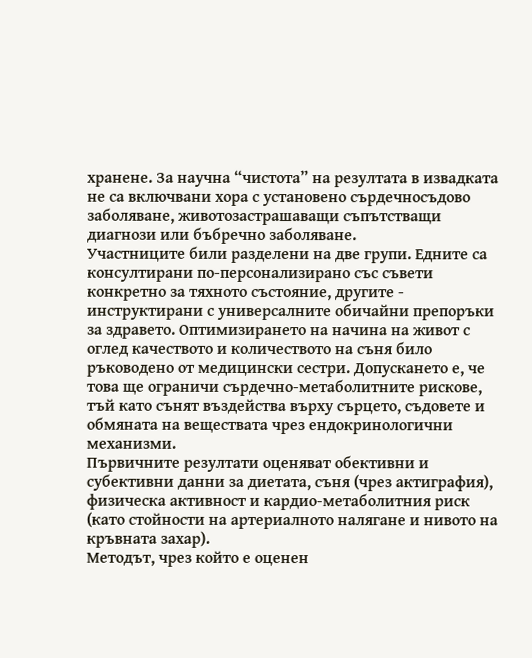хранене. За научна “чистота” на резултата в извадката не са включвани хора с установено сърдечносъдово заболяване, животозастрашаващи съпътстващи диагнози или бъбречно заболяване.
Участниците били разделени на две групи. Едните са консултирани по-персонализирано със съвети конкретно за тяхното състояние, другите - инструктирани с универсалните обичайни препоръки за здравето. Оптимизирането на начина на живот с оглед качеството и количеството на съня било ръководено от медицински сестри. Допускането е, че това ще ограничи сърдечно-метаболитните рискове, тъй като сънят въздейства върху сърцето, съдовете и обмяната на веществата чрез ендокринологични механизми.
Първичните резултати оценяват обективни и субективни данни за диетата, съня (чрез актиграфия), физическа активност и кардио-метаболитния риск (като стойности на артериалното налягане и нивото на кръвната захар).
Методът, чрез който е оценен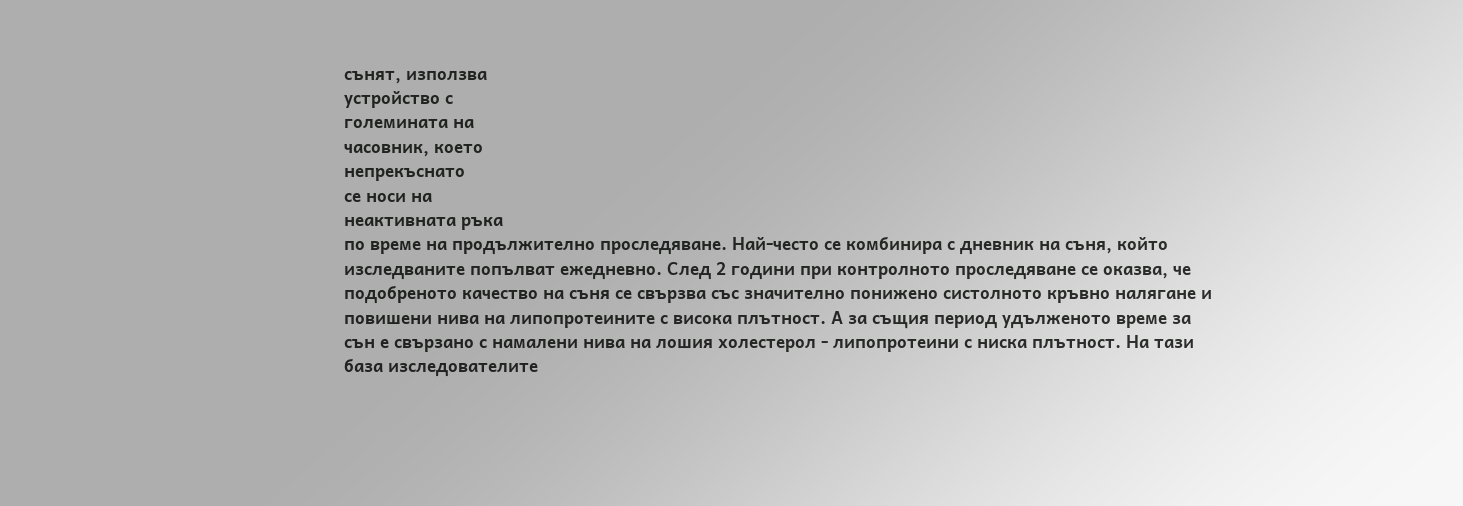сънят, използва
устройство с
големината на
часовник, което
непрекъснато
се носи на
неактивната ръка
по време на продължително проследяване. Най-често се комбинира с дневник на съня, който изследваните попълват ежедневно. След 2 години при контролното проследяване се оказва, че подобреното качество на съня се свързва със значително понижено систолното кръвно налягане и повишени нива на липопротеините с висока плътност. А за същия период удълженото време за сън е свързано с намалени нива на лошия холестерол - липопротеини с ниска плътност. На тази база изследователите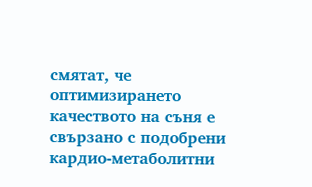смятат, че оптимизирането качеството на съня е свързано с подобрени кардио-метаболитни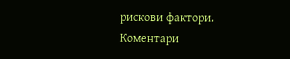рискови фактори.
Коментари